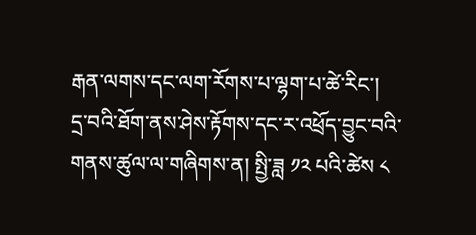རྒན་ལགས་དང་ལག་རོགས་པ་ལྷག་པ་ཚེ་རིང་།
དྲ་བའི་ཐོག་ནས་ཤེས་རྟོགས་དང་ར་འཕྲོད་བྱུང་བའི་གནས་ཚུལ་ལ་གཞིགས་ན། སྤྱི་ཟླ ༡༢ པའི་ཚེས ༨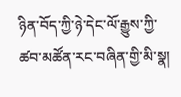ཉིན་བོད་ཀྱི་ཉེ་དེང་ལོ་རྒྱུས་ཀྱི་ཚབ་མཚོན་རང་བཞིན་གྱི་མི་སྣ།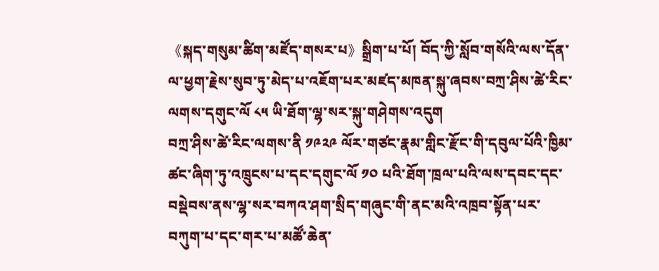《སྐད་གསུམ་ཚིག་མཛོད་གསར་པ》སྒྲིག་པ་པོ། བོད་ཀྱི་སློབ་གསོའི་ལས་དོན་ལ་ཕྱག་རྗེས་སུབ་ཏུ་མེད་པ་འཇོག་པར་མཛད་མཁན་སྐུ་ཞབས་བཀྲ་ཤིས་ཚེ་རིང་ལགས་དགུང་ལོ ༨༥ ཡི་ཐོག་ལྷ་སར་སྐུ་གཤེགས་འདུག
བཀྲ་ཤིས་ཚེ་རིང་ལགས་ནི ༡༩༢༩ ལོར་གཙང་རྣམ་གླིང་རྫོང་གི་དབུལ་པོའི་ཁྱིམ་ཚང་ཞིག་ཏུ་འཁྲུངས་པ་དང་དགུང་ལོ ༡༠ པའི་ཐོག་ཁྲལ་པའི་ལས་དབང་དང་བསྡེབས་ནས་ལྷ་སར་བཀའ་ཤག་སྲིད་གཞུང་གི་ནང་མའི་འཁྲབ་སྟོན་པར་བཀུག་པ་དང་གར་པ་མཚོ་ཆེན་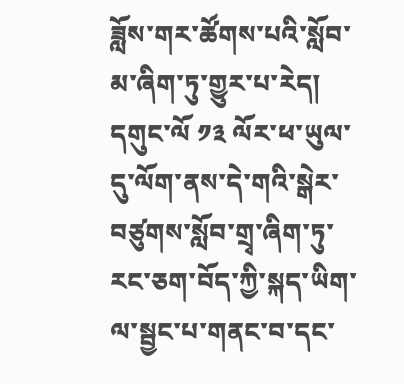ཟློས་གར་ཚོགས་པའི་སློབ་མ་ཞིག་ཏུ་གྱུར་པ་རེད། དགུང་ལོ ༡༣ ལོར་ཕ་ཡུལ་དུ་ལོག་ནས་དེ་གའི་སྒེར་བཙུགས་སློབ་གྲྭ་ཞིག་ཏུ་རང་ཅག་བོད་ཀྱི་སྐད་ཡིག་ལ་སྦྱང་པ་གནང་བ་དང་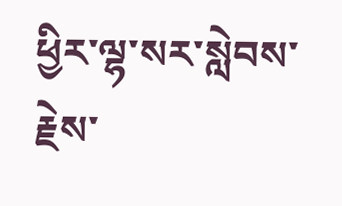ཕྱིར་ལྷ་སར་སླེབས་རྗེས་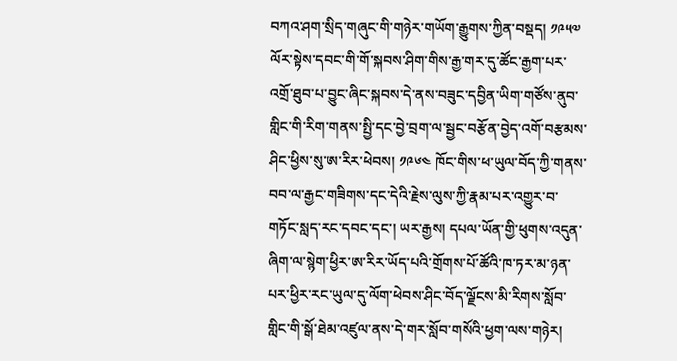བཀའ་ཤག་སྲིད་གཞུང་གི་གཉེར་གཡོག་རྒྱུགས་ཀྱིན་བསྡད། ༡༩༥༧ ལོར་སྟེས་དབང་གི་གོ་སྐབས་ཤིག་གིས་རྒྱ་གར་དུ་ཚོང་རྒྱག་པར་འགྲོ་ཐུབ་པ་བྱུང་ཞིང་སྐབས་དེ་ནས་བཟུང་དབྱིན་ཡིག་གཙོས་ནུབ་གླིང་གི་རིག་གནས་སྤྱི་དང་བྱེ་བྲག་ལ་སྦྱང་བརྩོན་བྱེད་འགོ་བརྩམས་ཤིང་ཕྱིས་སུ་ཨ་རིར་ཕེབས། ༡༩༦༤ ཁོང་གིས་ཕ་ཡུལ་བོད་ཀྱི་གནས་བབ་ལ་རྒྱང་གཟིགས་དང་དེའི་རྗེས་ལུས་ཀྱི་རྣམ་པར་འགྱུར་བ་གཏོང་སླད་རང་དབང་དང་། ཡར་རྒྱས། དཔལ་ཡོན་གྱི་ཕུགས་འདུན་ཞིག་ལ་སྙེག་ཕྱིར་ཨ་རིར་ཡོད་པའི་གྲོགས་པོ་ཚོའི་ཁ་ཏར་མ་ཉན་པར་ཕྱིར་རང་ཡུལ་དུ་ལོག་ཕེབས་ཤིང་བོད་ལྗོངས་མི་རིགས་སློབ་གླིང་གི་སྒོ་ཐེམ་འཛུལ་ནས་དེ་གར་སློབ་གསོའི་ཕྱག་ལས་གཉེར།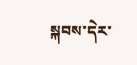སྐབས་དེར་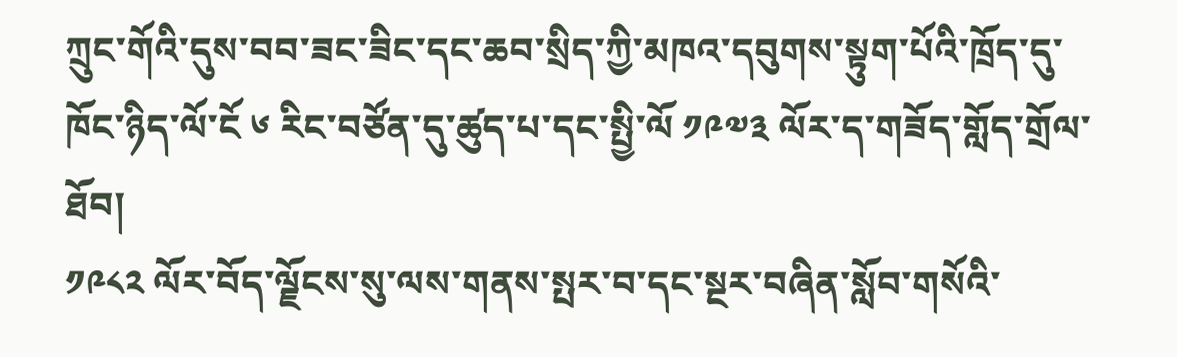ཀྲུང་གོའི་དུས་བབ་ཟང་ཟིང་དང་ཆབ་སྲིད་ཀྱི་མཁའ་དབུགས་སྟུག་པོའི་ཁྲོད་དུ་ཁོང་ཉིད་ལོ་ངོ ༦ རིང་བཙོན་དུ་ཚུད་པ་དང་སྤྱི་ལོ ༡༩༧༣ ལོར་ད་གཟོད་གློད་གྲོལ་ཐོབ།
༡༩༨༢ ལོར་བོད་ལྗོངས་སུ་ལས་གནས་སྤར་བ་དང་སྔར་བཞིན་སློབ་གསོའི་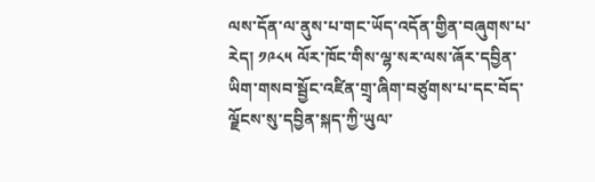ལས་དོན་ལ་ནུས་པ་གང་ཡོད་འདོན་གྱིན་བཞུགས་པ་རེད། ༡༩༨༥ ལོར་ཁོང་གིས་ལྷ་སར་ལས་ཞོར་དབྱིན་ཡིག་གསབ་སྦྱོང་འཛིན་གྲྭ་ཞིག་བཙུགས་པ་དང་བོད་ལྗོངས་སུ་དབྱིན་སྐད་ཀྱི་ཡུལ་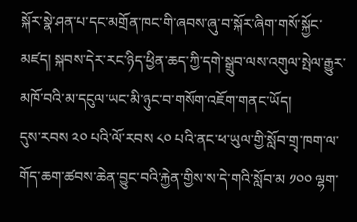སྐོར་སྣེ་ཤན་པ་དང་མགྲོན་ཁང་གི་ཞབས་ཞུ་བ་སྐོར་ཞིག་གསོ་སྐྱོང་མཛད། སྐབས་དེར་རང་ཉིད་ཕྱིན་ཆད་ཀྱི་དགེ་སྒྲུབ་ལས་འགུལ་སྤེལ་རྒྱུར་མཁོ་བའི་མ་དངུལ་ཡང་མི་ཉུང་བ་གསོག་འཇོག་གནང་ཡོད།
དུས་རབས ༢༠ པའི་ལོ་རབས ༨༠ པའི་ནང་ཕ་ཡུལ་གྱི་སློབ་གྲྭ་ཁག་ལ་གོད་ཆག་ཚབས་ཆེན་བྱུང་བའི་རྐྱེན་གྱིས་ས་དེ་གའི་སློབ་མ ༡༠༠ ལྷག་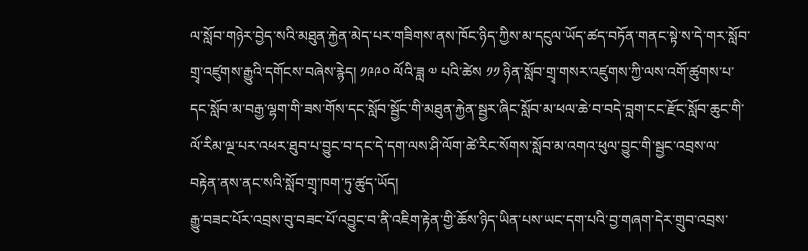ལ་སློབ་གཉེར་བྱེད་སའི་མཐུན་རྐྱེན་མེད་པར་གཟིགས་ནས་ཁོང་ཉིད་ཀྱིས་མ་དངུལ་ཡོད་ཚད་བཏོན་གནང་སྟེ་ས་དེ་གར་སློབ་གྲྭ་འཛུགས་རྒྱུའི་དགོངས་བཞེས་རྙེད། ༡༩༩༠ ལོའི་ཟླ ༧ པའི་ཚེས ༡༡ ཉིན་སློབ་གྲྭ་གསར་འཛུགས་ཀྱི་ལས་འགོ་ཚུགས་པ་དང་སློབ་མ་བརྒྱ་ལྷག་གི་ཟས་གོས་དང་སློབ་སྦྱོང་གི་མཐུན་རྐྱེན་སྦྱར་ཞིང་སློབ་མ་ཕལ་ཆེ་བ་བདེ་བླག་ངང་རྫོང་སློབ་ཆུང་གི་ལོ་རིམ་ལྔ་པར་འཕར་ཐུབ་པ་བྱུང་བ་དང་དེ་དག་ལས་ཤི་ལོག་ཚེ་རིང་སོགས་སློབ་མ་འགའ་ཕུལ་བྱུང་གི་སྦྱང་འབྲས་ལ་བརྟེན་ནས་ནང་སའི་སློབ་གྲྭ་ཁག་ཏུ་ཚུད་ཡོད།
རྒྱུ་བཟང་པོར་འབྲས་བུ་བཟང་པོ་འབྱུང་བ་ནི་འཇིག་རྟེན་གྱི་ཆོས་ཉིད་ཡིན་པས་ཡང་དག་པའི་བྱ་གཞག་དེར་གྲུབ་འབྲས་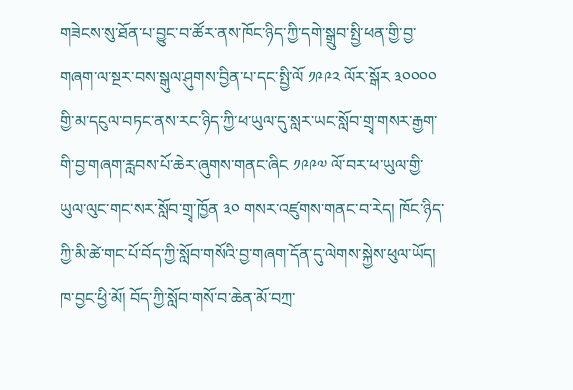གཟེངས་སུ་ཐོན་པ་བྱུང་བ་ཚོར་ནས་ཁོང་ཉིད་ཀྱི་དགེ་སྒྲུབ་སྤྱི་ཕན་གྱི་བྱ་གཞག་ལ་སྔར་བས་སྒུལ་ཤུགས་བྱིན་པ་དང་སྤྱི་ལོ ༡༩༩༢ ལོར་སྒོར ༣༠༠༠༠ གྱི་མ་དངུལ་བཏང་ནས་རང་ཉིད་ཀྱི་ཕ་ཡུལ་དུ་སླར་ཡང་སློབ་གྲྭ་གསར་རྒྱག་གི་བྱ་གཞག་རླབས་པོ་ཆེར་ཞུགས་གནང་ཞིང ༡༩༩༧ ལོ་བར་ཕ་ཡུལ་གྱི་ཡུལ་ལུང་གང་སར་སློབ་གྲྭ་ཁྱོན ༣༠ གསར་འཛུགས་གནང་བ་རེད། ཁོང་ཉིད་ཀྱི་མི་ཚེ་གང་པོ་བོད་ཀྱི་སློབ་གསོའི་བྱ་གཞག་དོན་དུ་ལེགས་སྐྱེས་ཕུལ་ཡོད།
ཁ་བྱང་ཕྱི་མོ། བོད་ཀྱི་སློབ་གསོ་བ་ཆེན་མོ་བཀྲ་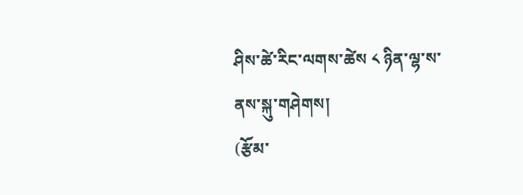ཤིས་ཚེ་རིང་ལགས་ཚེས ༨ ཉིན་ལྷ་ས་ནས་སྐུ་གཤེགས།
(རྩོམ་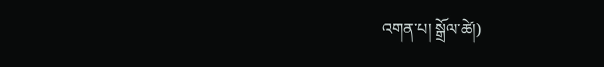འགན་པ། སྒྲོལ་ཚེ།)